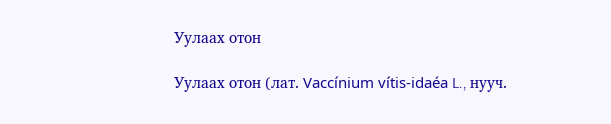Уулаах отон

Уулаах отон (лат. Vaccínium vítis-idaéa L., нууч.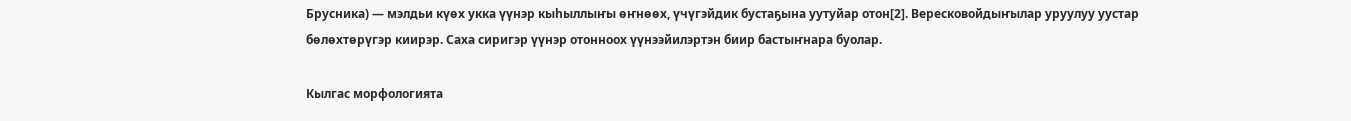Брусника) — мэлдьи күөх укка үүнэр кыһыллыҥы өҥнөөх, үчүгэйдик бустаҕына уутуйар отон[2]. Вересковойдыҥылар уруулуу уустар бөлөхтөрүгэр киирэр. Саха сиригэр үүнэр отонноох үүнээйилэртэн биир бастыҥнара буолар.

Кылгас морфологията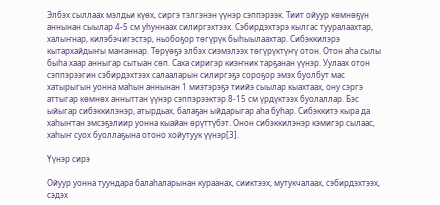Элбэх сыллаах мэлдьи күөх, сиргэ тэлгэнэн үүнэр сэппэрээк. Тиит ойуур көмнөҕүн аннынан сыылар 4-5 см уһуннаах силиргэхтээх. Сэбирдэхтэрэ кылгас тууралаахтар, халыҥнар, килэбэчигэстэр, ньобоҕор төгүрүк быһыылаахтар. Сибэккилэрэ кытархайдыҥы маҥаннар. Төрүөҕэ элбэх сиэмэлээх төгүрүктүҥү отон. Отон аһа сылы быһа хаар анныгар сытыан сөп. Саха сиригэр киэҥник тарҕанан үүнэр. Уулаах отон сэппэрээгин сэбирдэхтээх салааларын силиргэҕэ сороҕор эмэх буолбут мас хатырыгын уонна маһын аннынан 1 миэтэрэҕэ тиийэ сыылар кыахтаах, ону сэргэ аттыгар көмнөх анныттан үүнэр сэппэрээктэр 8-15 см үрдүктээх буолаллар. Бэс ыйыгар сибэккилэнэр, атырдьах, балаҕан ыйдарыгар аһа буһар. Сибэккитэ кыра да хаһыҥтан эмсэҕэлиир уонна кыайан өрүттүбэт. Онон сибэккилэнэр кэмигэр сылаас, хаһыҥ суох буоллаҕына отоно хойутуук үүнэр[3].

Үүнэр сирэ

Ойуур уонна туундара балаһаларынан кураанах, сииктээх, мутукчалаах, сэбирдэхтээх, сэдэх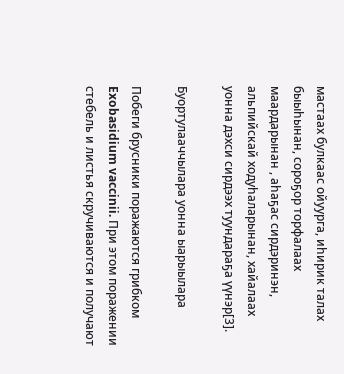мастаах булкаас ойуурга, иһирик талах быыһынан, сороҕор торфалаах маардарынан , аһаҕас сирдэринэн, альпийскай ходуһаларынан, хайалаах уонна дэхси сирдээх туундараҕа үүнэр[3].

Буортулааччылара уонна ыарыылара

Побеги брусники поражаются грибком Exobasidium vaccinii. При этом поражении стебель и листья скручиваются и получают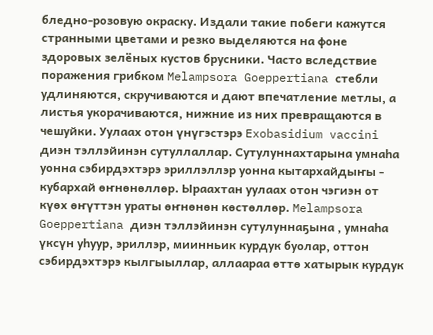бледно-розовую окраску. Издали такие побеги кажутся странными цветами и резко выделяются на фоне здоровых зелёных кустов брусники. Часто вследствие поражения грибком Melampsora Goeppertiana стебли удлиняются, скручиваются и дают впечатление метлы, а листья укорачиваются, нижние из них превращаются в чешуйки. Уулаах отон үнүгэстэрэ Exobasidium vaccini диэн тэллэйинэн сутуллаллар. Сутулуннахтарына умнаһа уонна сэбирдэхтэрэ эриллэллэр уонна кытархайдыҥы - кубархай өҥнөнөллөр. Ыраахтан уулаах отон чэгиэн от күөх өҥүттэн ураты өҥнөнөн көстөллөр. Melampsora Goeppertiana диэн тэллэйинэн сутулуннаҕына , умнаһа үксүн уһуур, эриллэр, миинньик курдук буолар, оттон сэбирдэхтэрэ кылгыыллар, аллаараа өттө хатырык курдук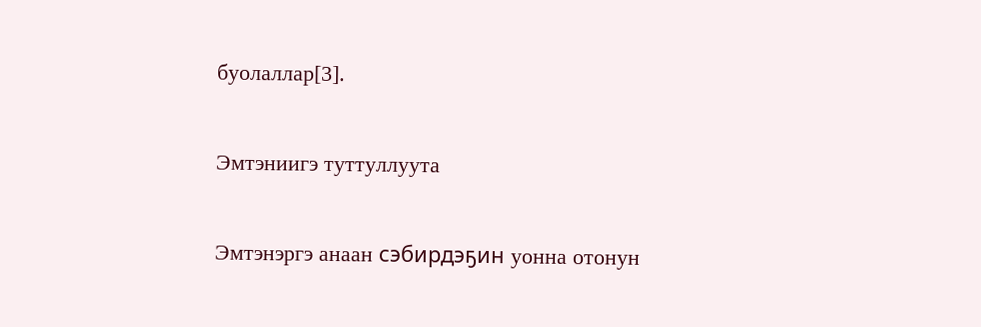буолаллар[3].

Эмтэниигэ туттуллуута

Эмтэнэргэ анаан сэбирдэҕин уонна отонун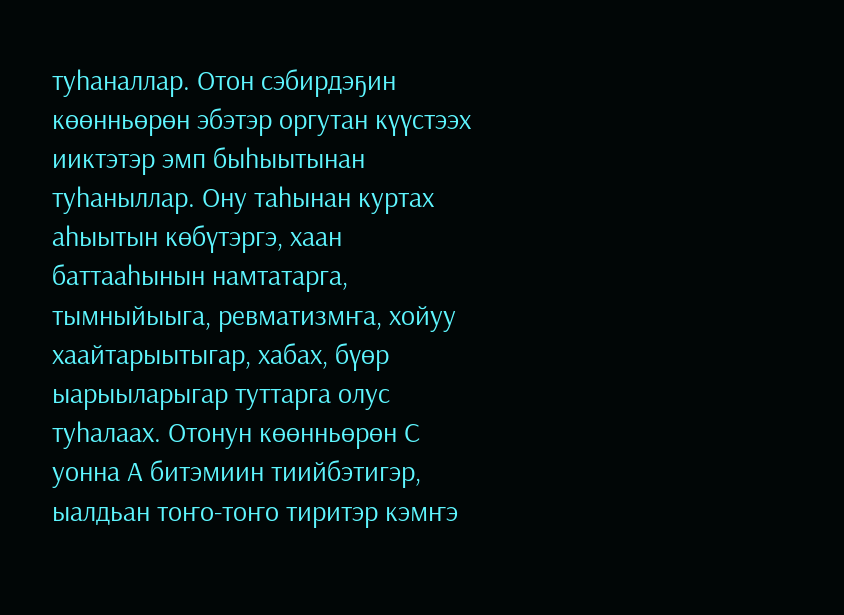туһаналлар. Отон сэбирдэҕин көөнньөрөн эбэтэр оргутан күүстээх ииктэтэр эмп быһыытынан туһаныллар. Ону таһынан куртах аһыытын көбүтэргэ, хаан баттааһынын намтатарга, тымныйыыга, ревматизмҥа, хойуу хаайтарыытыгар, хабах, бүөр ыарыыларыгар туттарга олус туһалаах. Отонун көөнньөрөн С уонна А битэмиин тиийбэтигэр, ыалдьан тоҥо-тоҥо тиритэр кэмҥэ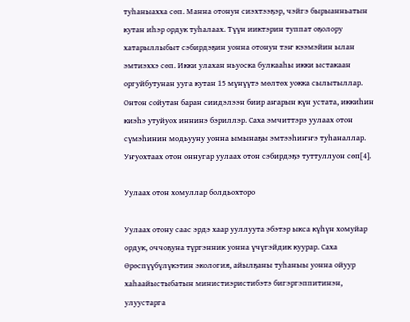туһаныахха сөп. Манна отонун сиэхтээҕэр, чэйгэ бырыанньатын кутан иһэр ордук туһалаах. Түүн ииктэрин туппат оҕолору хатарыллыбыт сэбирдэҕин уонна отонун тэҥ кээмэйин ылан эмтиэххэ сөп. Икки улахан ньуоска булкааһы икки ыстакаан оргуйбутунан ууга кутан 15 мүнүүтэ мөлтөх уокка сылытыллар. Онтон сойутан баран сиидэлээн биир аҥарын күн устата, иккиһин киэһэ утуйуох иннинэ бэриллэр. Саха эмчиттэрэ уулаах отон сүмэһинин модьууну уонна ымынаҕы эмтээһиҥҥэ туһаналлар. Уҥуохтаах отон оннугар уулаах отон сэбирдэҕэ туттуллуон сөп[4].

Уулаах отон хомуллар болдьохторо

Уулаах отону саас эрдэ хаар ууллуута эбэтэр ыкса күһүн хомуйар ордук, оччоҕуна түргэнник уонна үчүгэйдик куурар. Саха Өрөспүүбүлүкэтин экология, айылҕаны туһаныы уонна ойуур хаһаайыстыбатын министиэристибэтэ бигэргэппитинэн, улуустарга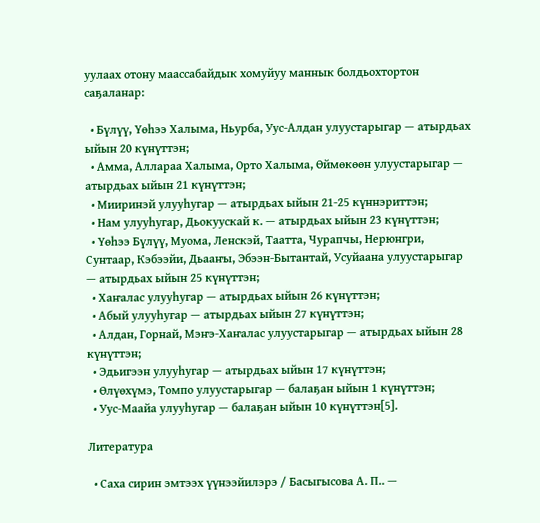уулаах отону маассабайдык хомуйуу маннык болдьохтортон саҕаланар:

  • Бүлүү, Үөһээ Халыма, Ньурба, Уус-Алдан улуустарыгар — атырдьах ыйын 20 күнүттэн;
  • Амма, Аллараа Халыма, Орто Халыма, Өймөкөөн улуустарыгар — атырдьах ыйын 21 күнүттэн;
  • Мииринэй улууһугар — атырдьах ыйын 21-25 күннэриттэн;
  • Нам улууһугар, Дьокуускай к. — атырдьах ыйын 23 күнүттэн;
  • Үөһээ Бүлүү, Муома, Ленскэй, Таатта, Чурапчы, Нерюнгри, Сунтаар, Кэбээйи, Дьааҥы, Эбээн-Бытантай, Усуйаана улуустарыгар — атырдьах ыйын 25 күнүттэн;
  • Хаҥалас улууһугар — атырдьах ыйын 26 күнүттэн;
  • Абый улууһугар — атырдьах ыйын 27 күнүттэн;
  • Алдан, Горнай, Мэҥэ-Хаҥалас улуустарыгар — атырдьах ыйын 28 күнүттэн;
  • Эдьигээн улууһугар — атырдьах ыйын 17 күнүттэн;
  • Өлүөхүмэ, Томпо улуустарыгар — балаҕан ыйын 1 күнүттэн;
  • Уус-Маайа улууһугар — балаҕан ыйын 10 күнүттэн[5].

Литература

  • Саха сирин эмтээх үүнээйилэрэ / Басыгысова А. П.. —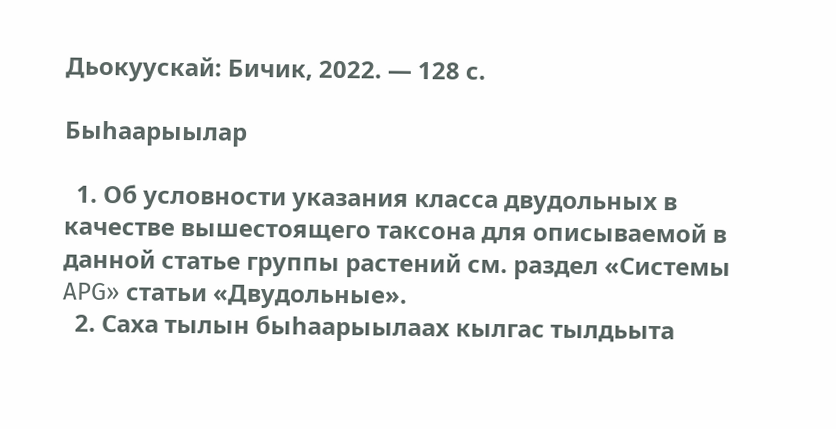Дьокуускай: Бичик, 2022. — 128 с.

Быһаарыылар

  1. Об условности указания класса двудольных в качестве вышестоящего таксона для описываемой в данной статье группы растений см. раздел «Системы APG» статьи «Двудольные».
  2. Саха тылын быһаарыылаах кылгас тылдьыта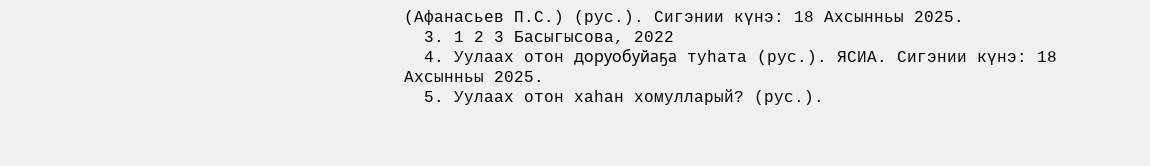(Афанасьев П.С.) (рус.). Сигэнии күнэ: 18 Ахсынньы 2025.
  3. 1 2 3 Басыгысова, 2022
  4. Уулаах отон доруобуйаҕа туһата (рус.). ЯСИА. Сигэнии күнэ: 18 Ахсынньы 2025.
  5. Уулаах отон хаһан хомулларый? (рус.).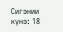Сигэнии күнэ: 18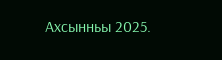Ахсынньы 2025.